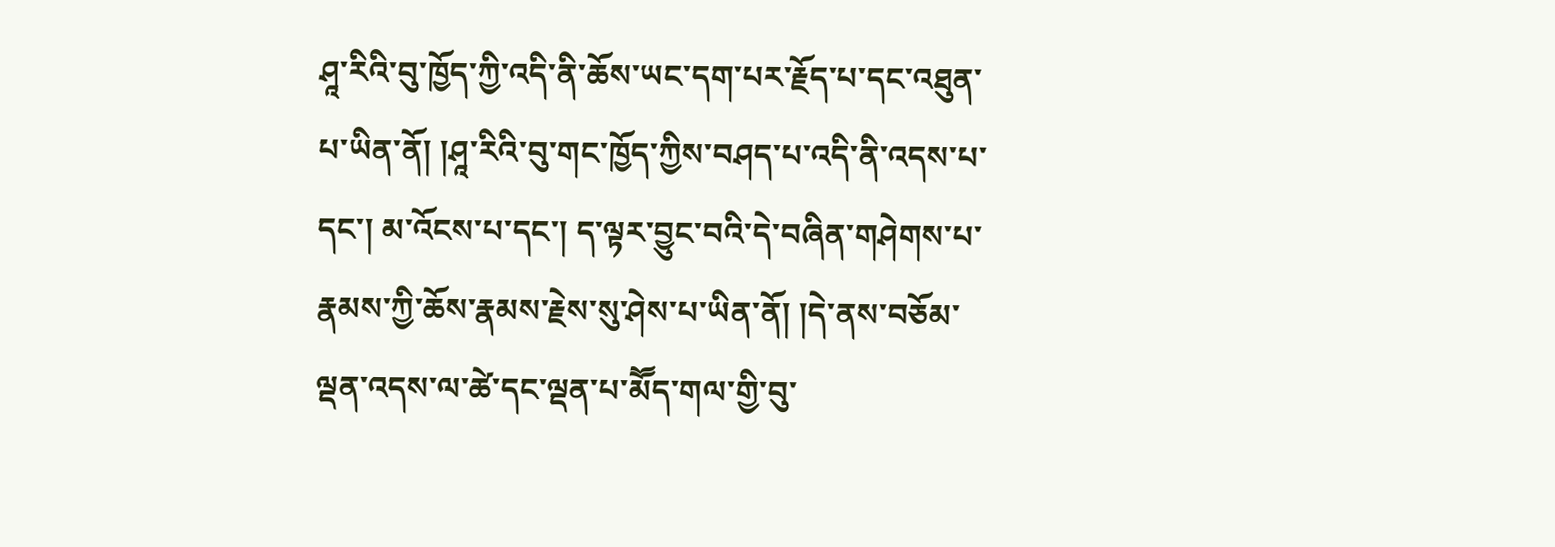ཤཱ་རིའི་བུ་ཁྱོད་ཀྱི་འདི་ནི་ཆོས་ཡང་དག་པར་རྗོད་པ་དང་འཐུན་པ་ཡིན་ནོ། །ཤཱ་རིའི་བུ་གང་ཁྱོད་ཀྱིས་བཤད་པ་འདི་ནི་འདས་པ་དང་། མ་འོངས་པ་དང་། ད་ལྟར་བྱུང་བའི་དེ་བཞིན་གཤེགས་པ་རྣམས་ཀྱི་ཆོས་རྣམས་རྗེས་སུ་ཤེས་པ་ཡིན་ནོ། །དེ་ནས་བཅོམ་ལྡན་འདས་ལ་ཚེ་དང་ལྡན་པ་མཽད་གལ་གྱི་བུ་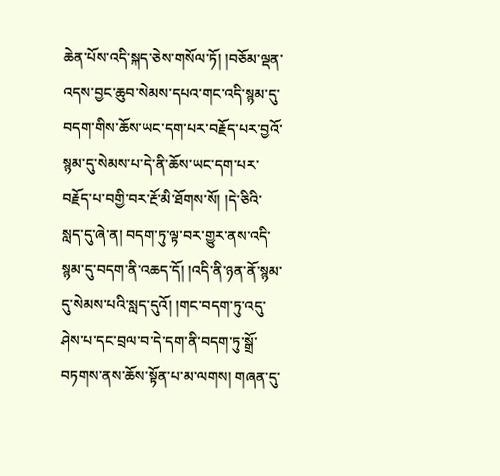ཆེན་པོས་འདི་སྐད་ཅེས་གསོལ་ཏོ། །བཅོམ་ལྡན་འདས་བྱང་ཆུབ་སེམས་དཔའ་གང་འདི་སྙམ་དུ་བདག་གིས་ཆོས་ཡང་དག་པར་བརྗོད་པར་བྱའོ་སྙམ་དུ་སེམས་པ་དེ་ནི་ཆོས་ཡང་དག་པར་བརྗོད་པ་བགྱི་བར་རྔོ་མི་ཐོགས་སོ། །དེ་ཅིའི་སླད་དུ་ཞེ་ན། བདག་ཏུ་ལྟ་བར་གྱུར་ནས་འདི་སྙམ་དུ་བདག་ནི་འཆད་དོ། །འདི་ནི་ཉན་ནོ་སྙམ་དུ་སེམས་པའི་སླད་དུའོ། །གང་བདག་ཏུ་འདུ་ཤེས་པ་དང་བྲལ་བ་དེ་དག་ནི་བདག་ཏུ་སྒྲོ་བཏགས་ནས་ཆོས་སྟོན་པ་མ་ལགས། གཞན་དུ་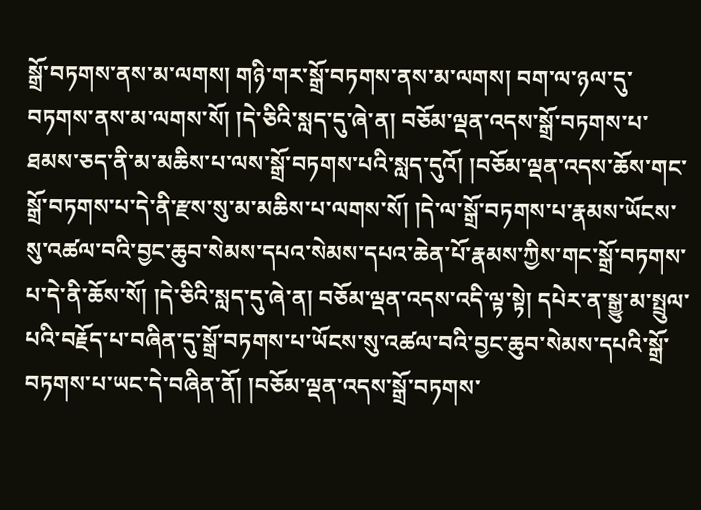སྒྲོ་བཏགས་ནས་མ་ལགས། གཉི་གར་སྒྲོ་བཏགས་ནས་མ་ལགས། བག་ལ་ཉལ་དུ་བཏགས་ནས་མ་ལགས་སོ། །དེ་ཅིའི་སླད་དུ་ཞེ་ན། བཅོམ་ལྡན་འདས་སྒྲོ་བཏགས་པ་ཐམས་ཅད་ནི་མ་མཆིས་པ་ལས་སྒྲོ་བཏགས་པའི་སླད་དུའོ། །བཅོམ་ལྡན་འདས་ཆོས་གང་སྒྲོ་བཏགས་པ་དེ་ནི་རྫས་སུ་མ་མཆིས་པ་ལགས་སོ། །དེ་ལ་སྒྲོ་བཏགས་པ་རྣམས་ཡོངས་སུ་འཚལ་བའི་བྱང་ཆུབ་སེམས་དཔའ་སེམས་དཔའ་ཆེན་པོ་རྣམས་ཀྱིས་གང་སྒྲོ་བཏགས་པ་དེ་ནི་ཆོས་སོ། །དེ་ཅིའི་སླད་དུ་ཞེ་ན། བཅོམ་ལྡན་འདས་འདི་ལྟ་སྟེ། དཔེར་ན་སྒྱུ་མ་སྤྲུལ་པའི་བརྗོད་པ་བཞིན་དུ་སྒྲོ་བཏགས་པ་ཡོངས་སུ་འཚལ་བའི་བྱང་ཆུབ་སེམས་དཔའི་སྒྲོ་བཏགས་པ་ཡང་དེ་བཞིན་ནོ། །བཅོམ་ལྡན་འདས་སྒྲོ་བཏགས་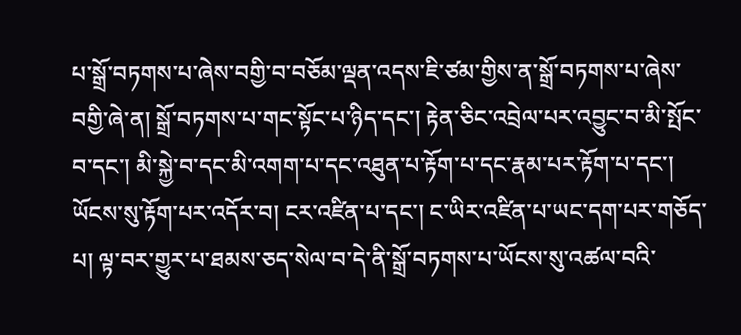པ་སྒྲོ་བཏགས་པ་ཞེས་བགྱི་བ་བཅོམ་ལྡན་འདས་ཇི་ཙམ་གྱིས་ན་སྒྲོ་བཏགས་པ་ཞེས་བགྱི་ཞེ་ན། སྒྲོ་བཏགས་པ་གང་སྟོང་པ་ཉིད་དང་། རྟེན་ཅིང་འབྲེལ་པར་འབྱུང་བ་མི་སྤོང་བ་དང་། མི་སྐྱེ་བ་དང་མི་འགག་པ་དང་འཐུན་པ་རྟོག་པ་དང་རྣམ་པར་རྟོག་པ་དང་། ཡོངས་སུ་རྟོག་པར་འདོར་བ། ངར་འཛིན་པ་དང་། ང་ཡིར་འཛིན་པ་ཡང་དག་པར་གཅོད་པ། ལྟ་བར་གྱུར་པ་ཐམས་ཅད་སེལ་བ་དེ་ནི་སྒྲོ་བཏགས་པ་ཡོངས་སུ་འཚལ་བའི་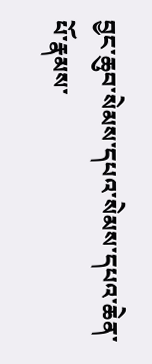བྱང་ཆུབ་སེམས་དཔའ་སེམས་དཔའ་ཆེན་པོ་རྣམས་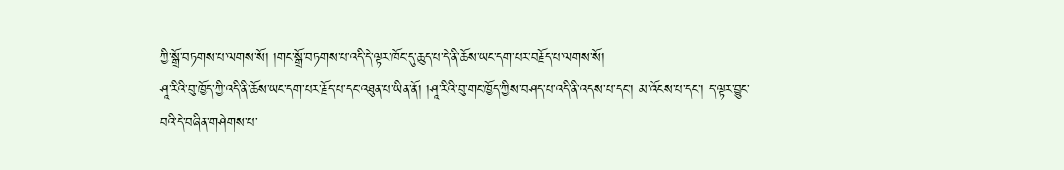ཀྱི་སྒྲོ་བཏགས་པ་ལགས་སོ། །གང་སྒྲོ་བཏགས་པ་འདི་དེ་ལྟར་ཁོང་དུ་ཆུད་པ་དེ་ནི་ཆོས་ཡང་དག་པར་བརྗོད་པ་ལགས་སོ།
ཤཱ་རིའི་བུ་ཁྱོད་ཀྱི་འདི་ནི་ཆོས་ཡང་དག་པར་རྗོད་པ་དང་འཐུན་པ་ཡིན་ནོ། །ཤཱ་རིའི་བུ་གང་ཁྱོད་ཀྱིས་བཤད་པ་འདི་ནི་འདས་པ་དང་། མ་འོངས་པ་དང་། ད་ལྟར་བྱུང་བའི་དེ་བཞིན་གཤེགས་པ་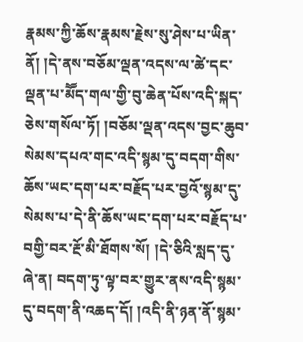རྣམས་ཀྱི་ཆོས་རྣམས་རྗེས་སུ་ཤེས་པ་ཡིན་ནོ། །དེ་ནས་བཅོམ་ལྡན་འདས་ལ་ཚེ་དང་ལྡན་པ་མཽད་གལ་གྱི་བུ་ཆེན་པོས་འདི་སྐད་ཅེས་གསོལ་ཏོ། །བཅོམ་ལྡན་འདས་བྱང་ཆུབ་སེམས་དཔའ་གང་འདི་སྙམ་དུ་བདག་གིས་ཆོས་ཡང་དག་པར་བརྗོད་པར་བྱའོ་སྙམ་དུ་སེམས་པ་དེ་ནི་ཆོས་ཡང་དག་པར་བརྗོད་པ་བགྱི་བར་རྔོ་མི་ཐོགས་སོ། །དེ་ཅིའི་སླད་དུ་ཞེ་ན། བདག་ཏུ་ལྟ་བར་གྱུར་ནས་འདི་སྙམ་དུ་བདག་ནི་འཆད་དོ། །འདི་ནི་ཉན་ནོ་སྙམ་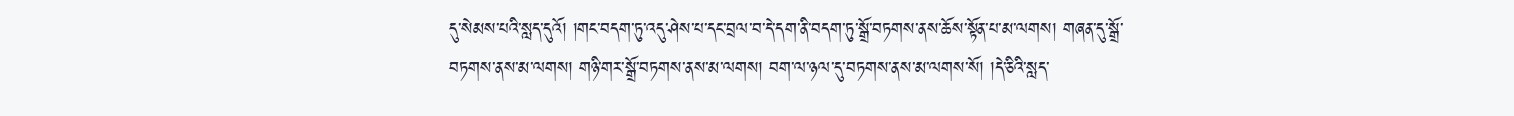དུ་སེམས་པའི་སླད་དུའོ། །གང་བདག་ཏུ་འདུ་ཤེས་པ་དང་བྲལ་བ་དེ་དག་ནི་བདག་ཏུ་སྒྲོ་བཏགས་ནས་ཆོས་སྟོན་པ་མ་ལགས། གཞན་དུ་སྒྲོ་བཏགས་ནས་མ་ལགས། གཉི་གར་སྒྲོ་བཏགས་ནས་མ་ལགས། བག་ལ་ཉལ་དུ་བཏགས་ནས་མ་ལགས་སོ། །དེ་ཅིའི་སླད་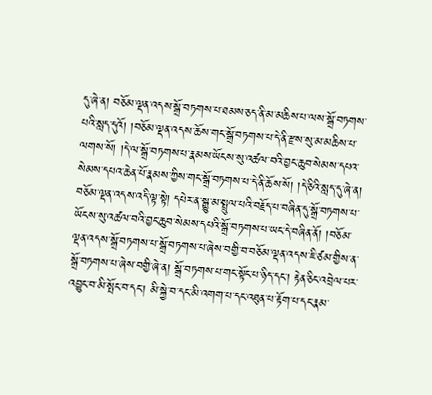དུ་ཞེ་ན། བཅོམ་ལྡན་འདས་སྒྲོ་བཏགས་པ་ཐམས་ཅད་ནི་མ་མཆིས་པ་ལས་སྒྲོ་བཏགས་པའི་སླད་དུའོ། །བཅོམ་ལྡན་འདས་ཆོས་གང་སྒྲོ་བཏགས་པ་དེ་ནི་རྫས་སུ་མ་མཆིས་པ་ལགས་སོ། །དེ་ལ་སྒྲོ་བཏགས་པ་རྣམས་ཡོངས་སུ་འཚལ་བའི་བྱང་ཆུབ་སེམས་དཔའ་སེམས་དཔའ་ཆེན་པོ་རྣམས་ཀྱིས་གང་སྒྲོ་བཏགས་པ་དེ་ནི་ཆོས་སོ། །དེ་ཅིའི་སླད་དུ་ཞེ་ན། བཅོམ་ལྡན་འདས་འདི་ལྟ་སྟེ། དཔེར་ན་སྒྱུ་མ་སྤྲུལ་པའི་བརྗོད་པ་བཞིན་དུ་སྒྲོ་བཏགས་པ་ཡོངས་སུ་འཚལ་བའི་བྱང་ཆུབ་སེམས་དཔའི་སྒྲོ་བཏགས་པ་ཡང་དེ་བཞིན་ནོ། །བཅོམ་ལྡན་འདས་སྒྲོ་བཏགས་པ་སྒྲོ་བཏགས་པ་ཞེས་བགྱི་བ་བཅོམ་ལྡན་འདས་ཇི་ཙམ་གྱིས་ན་སྒྲོ་བཏགས་པ་ཞེས་བགྱི་ཞེ་ན། སྒྲོ་བཏགས་པ་གང་སྟོང་པ་ཉིད་དང་། རྟེན་ཅིང་འབྲེལ་པར་འབྱུང་བ་མི་སྤོང་བ་དང་། མི་སྐྱེ་བ་དང་མི་འགག་པ་དང་འཐུན་པ་རྟོག་པ་དང་རྣམ་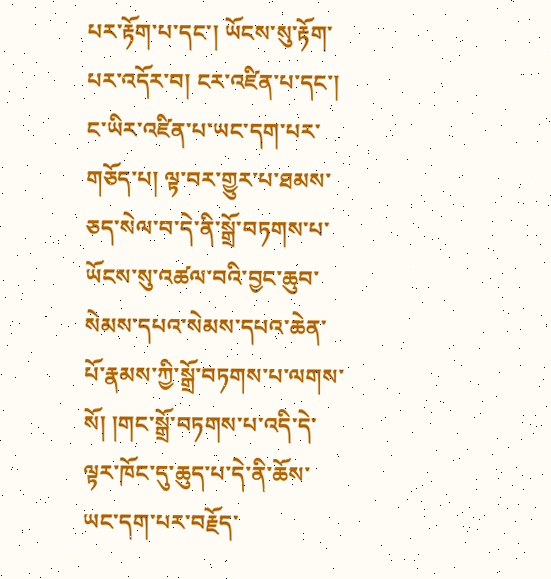པར་རྟོག་པ་དང་། ཡོངས་སུ་རྟོག་པར་འདོར་བ། ངར་འཛིན་པ་དང་། ང་ཡིར་འཛིན་པ་ཡང་དག་པར་གཅོད་པ། ལྟ་བར་གྱུར་པ་ཐམས་ཅད་སེལ་བ་དེ་ནི་སྒྲོ་བཏགས་པ་ཡོངས་སུ་འཚལ་བའི་བྱང་ཆུབ་སེམས་དཔའ་སེམས་དཔའ་ཆེན་པོ་རྣམས་ཀྱི་སྒྲོ་བཏགས་པ་ལགས་སོ། །གང་སྒྲོ་བཏགས་པ་འདི་དེ་ལྟར་ཁོང་དུ་ཆུད་པ་དེ་ནི་ཆོས་ཡང་དག་པར་བརྗོད་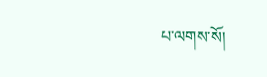པ་ལགས་སོ།